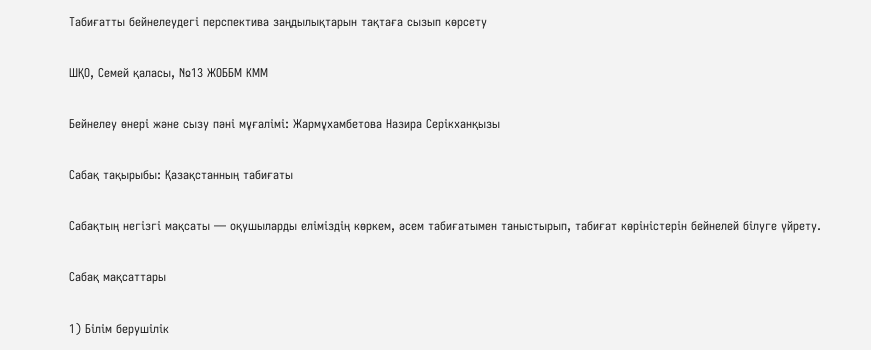Табиғатты бейнелеудегі перспектива заңдылықтарын тақтаға сызып көрсету

ШҚО, Семей қаласы, №13 ЖОББМ КММ

Бейнелеу өнері және сызу пәні мұғалімі: Жармұхамбетова Назира Серікханқызы

Сабақ тақырыбы: Қазақстанның табиғаты

Сабақтың негізгі мақсаты — оқушыларды еліміздің көркем, әсем табиғатымен таныстырып, табиғат көріністерін бейнелей білуге үйрету.

Сабақ мақсаттары

1) Білім берушілік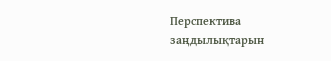Перспектива заңдылықтарын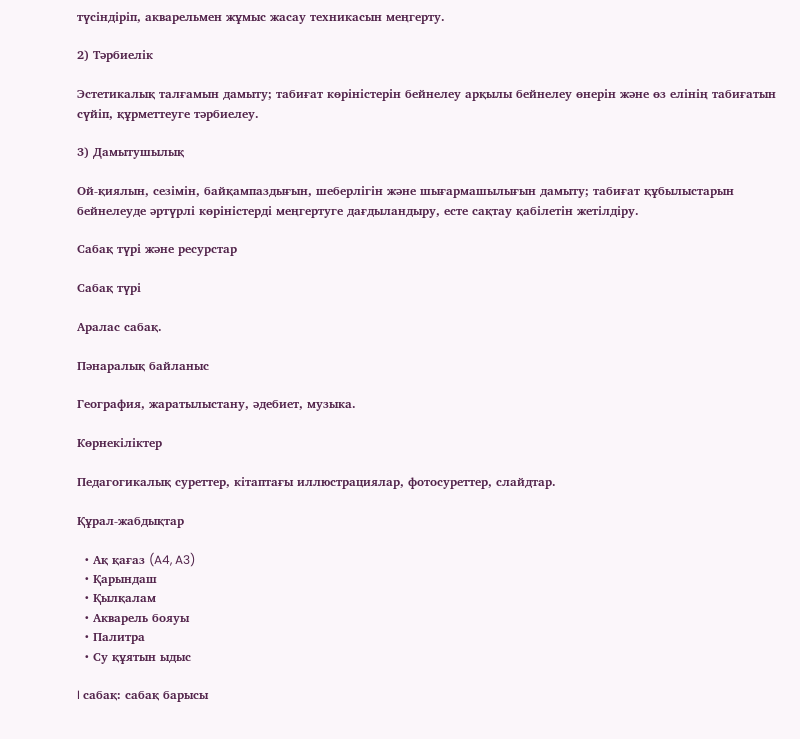түсіндіріп, акварельмен жұмыс жасау техникасын меңгерту.

2) Тәрбиелік

Эстетикалық талғамын дамыту; табиғат көріністерін бейнелеу арқылы бейнелеу өнерін және өз елінің табиғатын сүйіп, құрметтеуге тәрбиелеу.

3) Дамытушылық

Ой-қиялын, сезімін, байқампаздығын, шеберлігін және шығармашылығын дамыту; табиғат құбылыстарын бейнелеуде әртүрлі көріністерді меңгертуге дағдыландыру, есте сақтау қабілетін жетілдіру.

Сабақ түрі және ресурстар

Сабақ түрі

Аралас сабақ.

Пәнаралық байланыс

География, жаратылыстану, әдебиет, музыка.

Көрнекіліктер

Педагогикалық суреттер, кітаптағы иллюстрациялар, фотосуреттер, слайдтар.

Құрал-жабдықтар

  • Ақ қағаз (A4, A3)
  • Қарындаш
  • Қылқалам
  • Акварель бояуы
  • Палитра
  • Су құятын ыдыс

I сабақ: сабақ барысы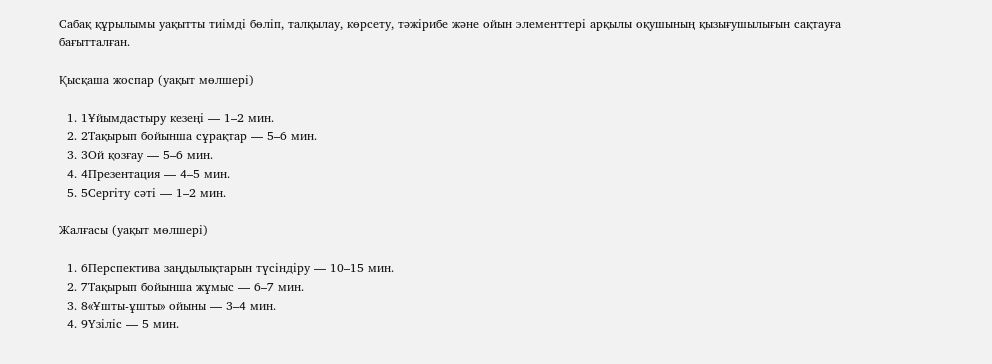Сабақ құрылымы уақытты тиімді бөліп, талқылау, көрсету, тәжірибе және ойын элементтері арқылы оқушының қызығушылығын сақтауға бағытталған.

Қысқаша жоспар (уақыт мөлшері)

  1. 1Ұйымдастыру кезеңі — 1–2 мин.
  2. 2Тақырып бойынша сұрақтар — 5–6 мин.
  3. 3Ой қозғау — 5–6 мин.
  4. 4Презентация — 4–5 мин.
  5. 5Сергіту сәті — 1–2 мин.

Жалғасы (уақыт мөлшері)

  1. 6Перспектива заңдылықтарын түсіндіру — 10–15 мин.
  2. 7Тақырып бойынша жұмыс — 6–7 мин.
  3. 8«Ұшты-ұшты» ойыны — 3–4 мин.
  4. 9Үзіліс — 5 мин.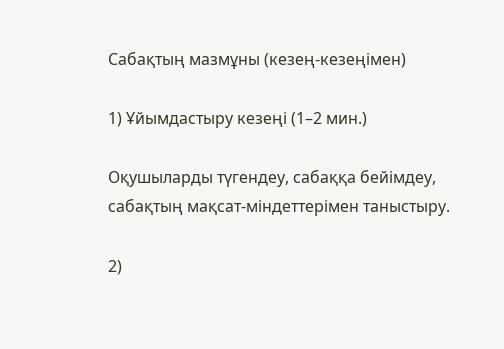Сабақтың мазмұны (кезең-кезеңімен)

1) Ұйымдастыру кезеңі (1–2 мин.)

Оқушыларды түгендеу, сабаққа бейімдеу, сабақтың мақсат-міндеттерімен таныстыру.

2)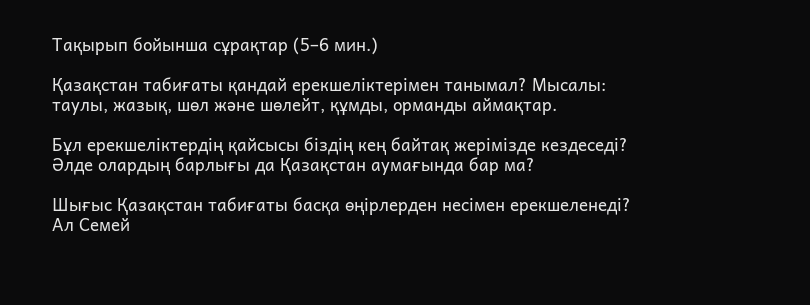Тақырып бойынша сұрақтар (5–6 мин.)

Қазақстан табиғаты қандай ерекшеліктерімен танымал? Мысалы: таулы, жазық, шөл және шөлейт, құмды, орманды аймақтар.

Бұл ерекшеліктердің қайсысы біздің кең байтақ жерімізде кездеседі? Әлде олардың барлығы да Қазақстан аумағында бар ма?

Шығыс Қазақстан табиғаты басқа өңірлерден несімен ерекшеленеді? Ал Семей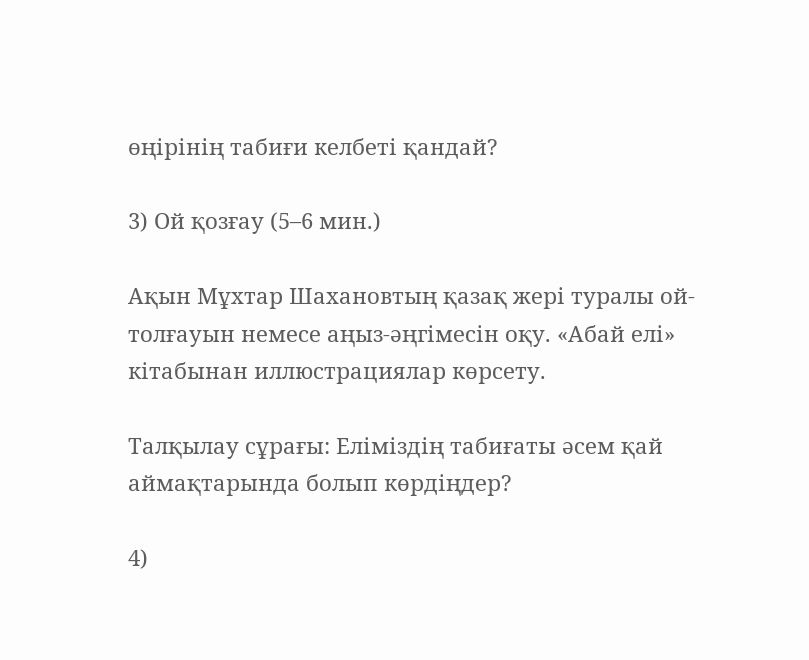өңірінің табиғи келбеті қандай?

3) Ой қозғау (5–6 мин.)

Ақын Мұхтар Шахановтың қазақ жері туралы ой-толғауын немесе аңыз-әңгімесін оқу. «Абай елі» кітабынан иллюстрациялар көрсету.

Талқылау сұрағы: Еліміздің табиғаты әсем қай аймақтарында болып көрдіңдер?

4)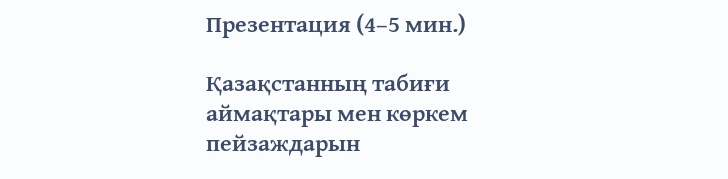Презентация (4–5 мин.)

Қазақстанның табиғи аймақтары мен көркем пейзаждарын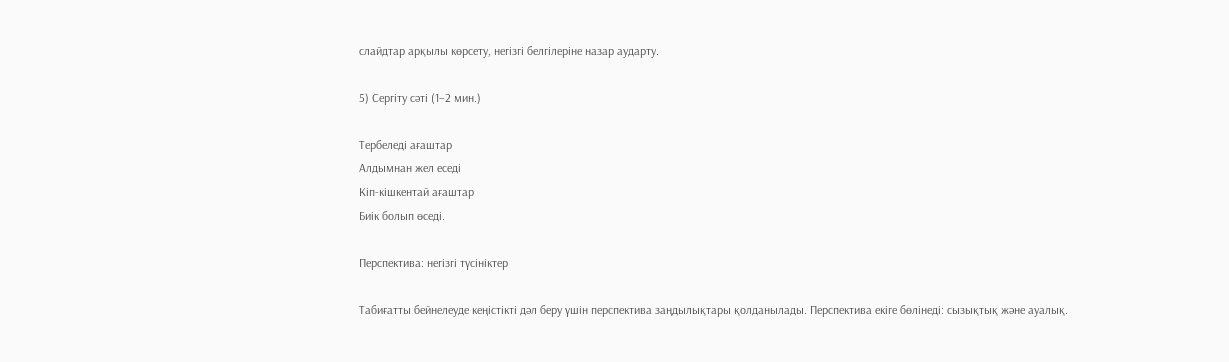слайдтар арқылы көрсету, негізгі белгілеріне назар аударту.

5) Сергіту сәті (1–2 мин.)

Тербеледі ағаштар
Алдымнан жел еседі
Кіп-кішкентай ағаштар
Биік болып өседі.

Перспектива: негізгі түсініктер

Табиғатты бейнелеуде кеңістікті дәл беру үшін перспектива заңдылықтары қолданылады. Перспектива екіге бөлінеді: сызықтық және ауалық.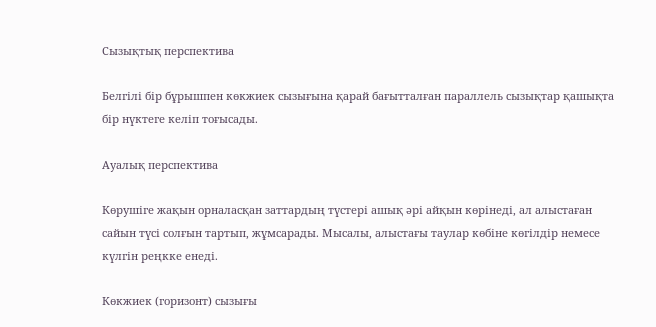Сызықтық перспектива

Белгілі бір бұрышпен көкжиек сызығына қарай бағытталған параллель сызықтар қашықта бір нүктеге келіп тоғысады.

Ауалық перспектива

Көрушіге жақын орналасқан заттардың түстері ашық әрі айқын көрінеді, ал алыстаған сайын түсі солғын тартып, жұмсарады. Мысалы, алыстағы таулар көбіне көгілдір немесе күлгін реңкке енеді.

Көкжиек (горизонт) сызығы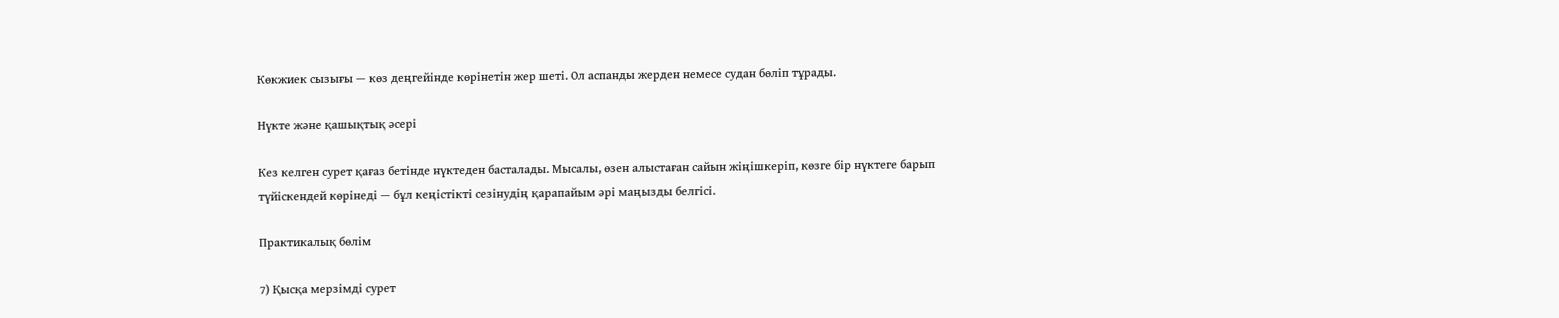Көкжиек сызығы — көз деңгейінде көрінетін жер шеті. Ол аспанды жерден немесе судан бөліп тұрады.

Нүкте және қашықтық әсері

Кез келген сурет қағаз бетінде нүктеден басталады. Мысалы, өзен алыстаған сайын жіңішкеріп, көзге бір нүктеге барып түйіскендей көрінеді — бұл кеңістікті сезінудің қарапайым әрі маңызды белгісі.

Практикалық бөлім

7) Қысқа мерзімді сурет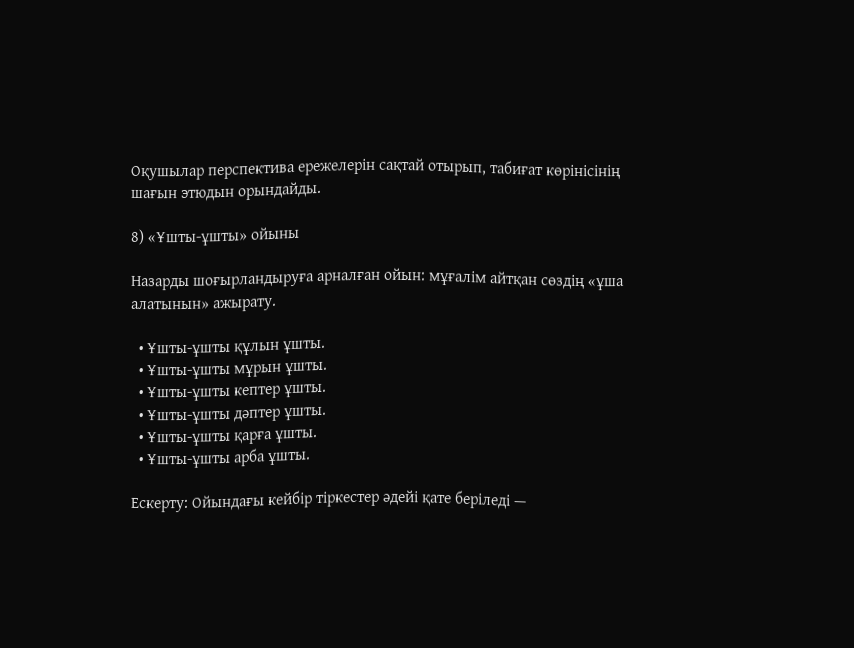Оқушылар перспектива ережелерін сақтай отырып, табиғат көрінісінің шағын этюдын орындайды.

8) «Ұшты-ұшты» ойыны

Назарды шоғырландыруға арналған ойын: мұғалім айтқан сөздің «ұша алатынын» ажырату.

  • Ұшты-ұшты құлын ұшты.
  • Ұшты-ұшты мұрын ұшты.
  • Ұшты-ұшты кептер ұшты.
  • Ұшты-ұшты дәптер ұшты.
  • Ұшты-ұшты қарға ұшты.
  • Ұшты-ұшты арба ұшты.

Ескерту: Ойындағы кейбір тіркестер әдейі қате беріледі —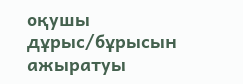оқушы дұрыс/бұрысын ажыратуы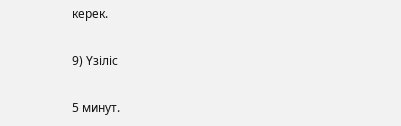керек.

9) Үзіліс

5 минут.